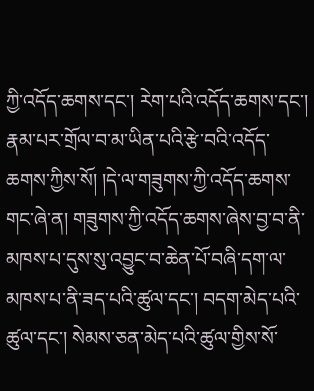ཀྱི་འདོད་ཆགས་དང་། རེག་པའི་འདོད་ཆགས་དང་། རྣམ་པར་གྲོལ་བ་མ་ཡིན་པའི་རྩེ་བའི་འདོད་ཆགས་ཀྱིས་སོ། །དེ་ལ་གཟུགས་ཀྱི་འདོད་ཆགས་གང་ཞེ་ན། གཟུགས་ཀྱི་འདོད་ཆགས་ཞེས་བྱ་བ་ནི་མཁས་པ་དུས་སུ་འབྱུང་བ་ཆེན་པོ་བཞི་དག་ལ་མཁས་པ་ནི་ཟད་པའི་ཚུལ་དང་། བདག་མེད་པའི་ཚུལ་དང་། སེམས་ཅན་མེད་པའི་ཚུལ་གྱིས་སོ་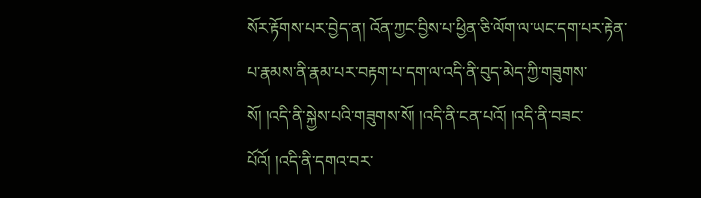སོར་རྟོགས་པར་བྱེད་ན། འོན་ཀྱང་བྱིས་པ་ཕྱིན་ཅི་ལོག་ལ་ཡང་དག་པར་རྟེན་པ་རྣམས་ནི་རྣམ་པར་བརྟག་པ་དག་ལ་འདི་ནི་བུད་མེད་ཀྱི་གཟུགས་སོ། །འདི་ནི་སྐྱེས་པའི་གཟུགས་སོ། །འདི་ནི་ངན་པའོ། །འདི་ནི་བཟང་པོའོ། །འདི་ནི་དགའ་བར་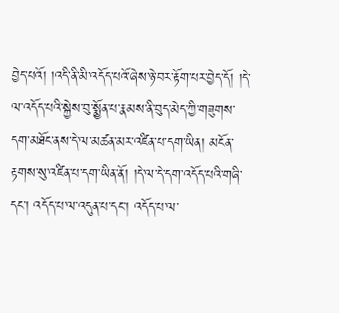བྱེད་པའོ། །འདི་ནི་མི་འདོད་པའོ་ཞེས་ཉེ་བར་རྟོག་པར་བྱེད་དོ། །དེ་ལ་འདོད་པའི་སྐྱེས་བུ་སྨྱོན་པ་རྣམས་ནི་བུད་མེད་ཀྱི་གཟུགས་དག་མཐོང་ནས་དེ་ལ་མཚན་མར་འཛིན་པ་དག་ཡིན། མངོན་རྟགས་སུ་འཛིན་པ་དག་ཡིན་ནོ། །དེ་ལ་དེ་དག་འདོད་པའི་གཞི་དང་། འདོད་པ་ལ་འདུན་པ་དང་། འདོད་པ་ལ་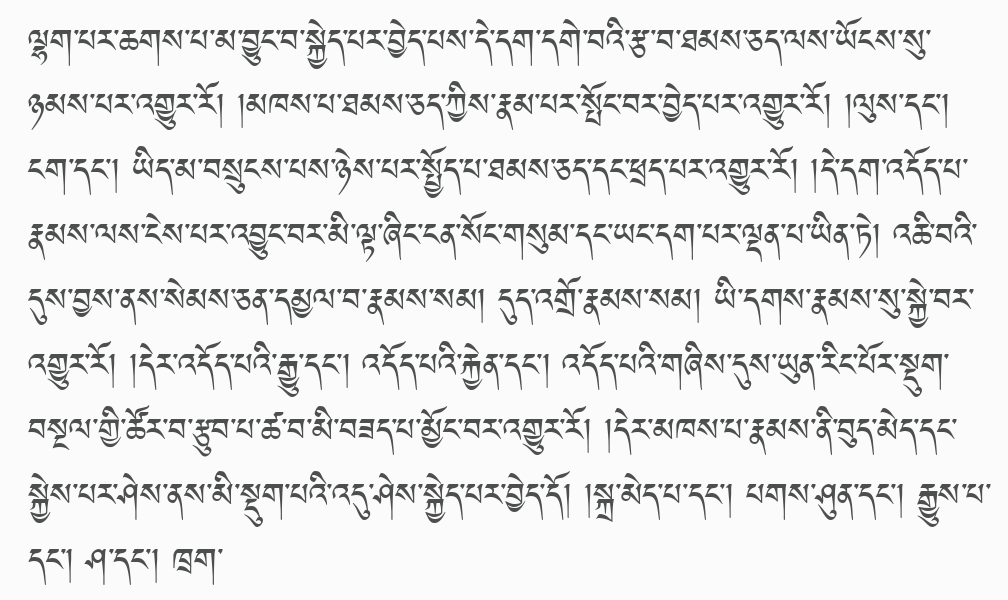ལྷག་པར་ཆགས་པ་མ་བྱུང་བ་སྐྱེད་པར་བྱེད་པས་དེ་དག་དགེ་བའི་རྩ་བ་ཐམས་ཅད་ལས་ཡོངས་སུ་ཉམས་པར་འགྱུར་རོ། །མཁས་པ་ཐམས་ཅད་ཀྱིས་རྣམ་པར་སྤོང་བར་བྱེད་པར་འགྱུར་རོ། །ལུས་དང་། ངག་དང་། ཡིད་མ་བསྲུངས་པས་ཉེས་པར་སྤྱོད་པ་ཐམས་ཅད་དང་ཕྲད་པར་འགྱུར་རོ། །དེ་དག་འདོད་པ་རྣམས་ལས་ངེས་པར་འབྱུང་བར་མི་ལྟ་ཞིང་ངན་སོང་གསུམ་དང་ཡང་དག་པར་ལྡན་པ་ཡིན་ཏེ། འཆི་བའི་དུས་བྱས་ནས་སེམས་ཅན་དམྱལ་བ་རྣམས་སམ། དུད་འགྲོ་རྣམས་སམ། ཡི་དགས་རྣམས་སུ་སྐྱེ་བར་འགྱུར་རོ། །དེར་འདོད་པའི་རྒྱུ་དང་། འདོད་པའི་རྐྱེན་དང་། འདོད་པའི་གཞིས་དུས་ཡུན་རིང་པོར་སྡུག་བསྔལ་གྱི་ཚོར་བ་རྩུབ་པ་ཚ་བ་མི་བཟད་པ་མྱོང་བར་འགྱུར་རོ། །དེར་མཁས་པ་རྣམས་ནི་བུད་མེད་དང་སྐྱེས་པར་ཤེས་ནས་མི་སྡུག་པའི་འདུ་ཤེས་སྐྱེད་པར་བྱེད་དོ། །སྐྲ་མེད་པ་དང་། པགས་ཤུན་དང་། རྒྱུས་པ་དང་། ཤ་དང་། ཁྲག་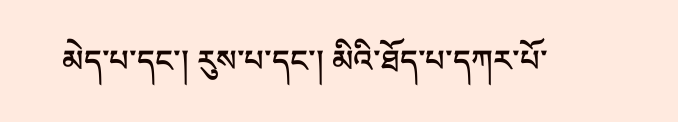མེད་པ་དང་། རུས་པ་དང་། མིའི་ཐོད་པ་དཀར་པོ་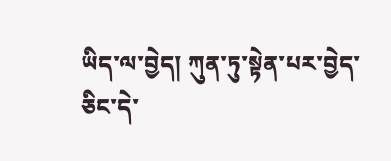ཡིད་ལ་བྱེད། ཀུན་ཏུ་སྟེན་པར་བྱེད་ཅིང་དེ་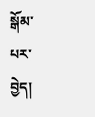སྒོམ་པར་བྱེད།